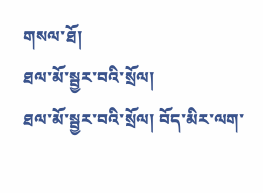གསལ་ཐོ།
ཐལ་མོ་སྦྱར་བའི་སྲོལ།
ཐལ་མོ་སྦྱར་བའི་སྲོལ། བོད་མིར་ལག་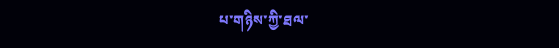པ་གཉིས་ཀྱི་ཐལ་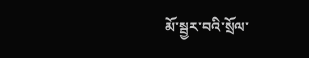མོ་སྦྱར་བའི་སྲོལ་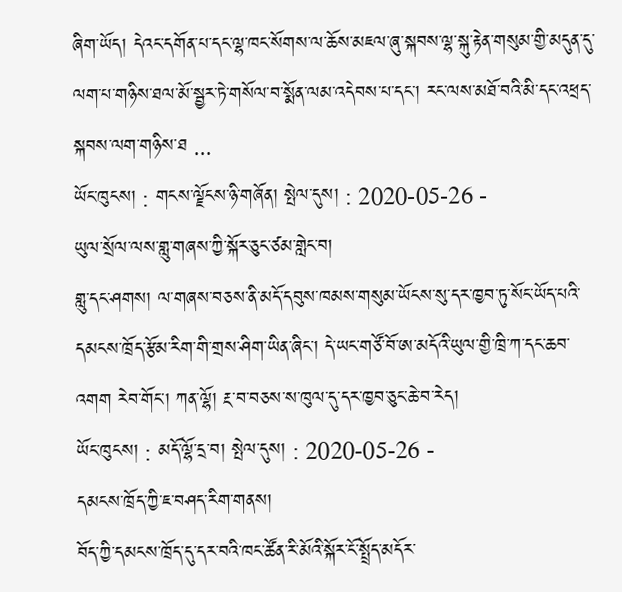ཞིག་ཡོད། དེའང་དགོན་པ་དང་ལྷ་ཁང་སོགས་ལ་ཆོས་མཇལ་ཞུ་སྐབས་ལྷ་སྐུ་རྟེན་གསུམ་གྱི་མདུན་དུ་ལག་པ་གཉིས་ཐལ་མོ་སྦྱར་ཏེ་གསོལ་བ་སྨོན་ལམ་འདེབས་པ་དང་། རང་ལས་མཐོ་བའི་མི་དང་འཕྲད་སྐབས་ལག་གཉིས་ཐ ...
ཡོང་ཁུངས། : གངས་ལྗོངས་ཉི་གཞོན། སྤེལ་དུས། : 2020-05-26 -
ཡུལ་སྲོལ་ལས་གླུ་གཞས་ཀྱི་སྐོར་ཅུང་ཙམ་གླེང་བ།
གླུ་དང་ཤགས། ལ་གཞས་བཅས་ནི་མདོ་དབུས་ཁམས་གསུམ་ཡོངས་སུ་དར་ཁྱབ་ཏུ་སོང་ཡོད་པའི་དམངས་ཁྲོད་རྩོམ་རིག་གི་གྲས་ཤིག་ཡིན་ཞིང་། དེ་ཡང་གཙོ་བོ་ཨ་མདོའི་ཡུལ་གྱི་ཁྲི་ཀ་དང་ཆབ་འགག རེབ་གོང་། ཀན་ལྷོ། རྔ་བ་བཅས་ས་ཁུལ་དུ་དར་ཁྱབ་ཅུང་ཆེ་བ་རེད།
ཡོང་ཁུངས། : མདོ་ལྷོ་དྲ་བ། སྤེལ་དུས། : 2020-05-26 -
དམངས་ཁྲོད་ཀྱི་ཇ་བཤད་རིག་གནས།
བོད་ཀྱི་དམངས་ཁྲོད་དུ་དར་བའི་ཁང་ཚོན་རི་མོའི་སྐོར་ངོ་སྤྲོད་མདོར་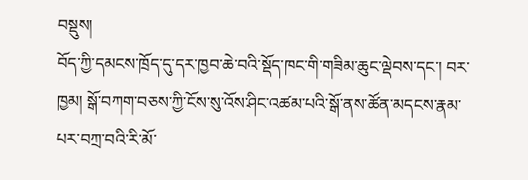བསྡུས།
བོད་ཀྱི་དམངས་ཁྲོད་དུ་དར་ཁྱབ་ཆེ་བའི་སྡོད་ཁང་གི་གཟིམ་ཆུང་ལྡེབས་དང་། བར་ཁྱམ། སྒོ་བཀག་བཅས་ཀྱི་ངོས་སུ་འོས་ཤིང་འཚམ་པའི་སྒོ་ནས་ཚོན་མདངས་རྣམ་པར་བཀྲ་བའི་རི་མོ་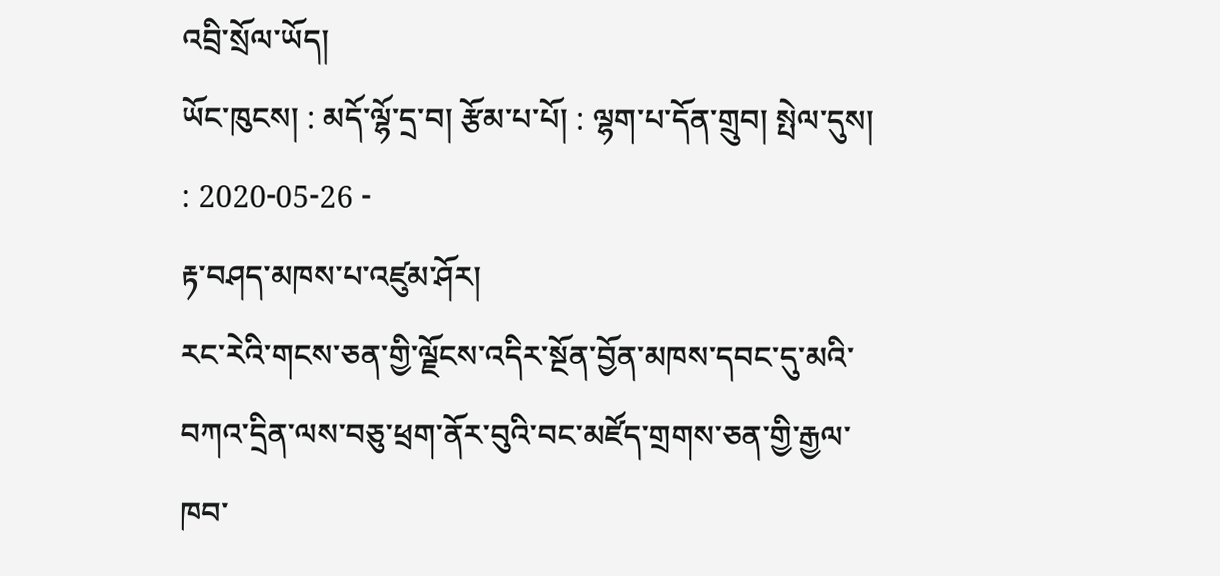འབྲི་སྲོལ་ཡོད།
ཡོང་ཁུངས། : མདོ་ལྷོ་དྲ་བ། རྩོམ་པ་པོ། : ལྷག་པ་དོན་གྲུབ། སྤེལ་དུས། : 2020-05-26 -
རྟ་བཤད་མཁས་པ་འཛུམ་ཤོར།
རང་རེའི་གངས་ཅན་གྱི་ལྗོངས་འདིར་སྔོན་བྱོན་མཁས་དབང་དུ་མའི་བཀའ་དྲིན་ལས་བཅུ་ཕྲག་ནོར་བུའི་བང་མཛོད་གྲགས་ཅན་གྱི་རྒྱལ་ཁབ་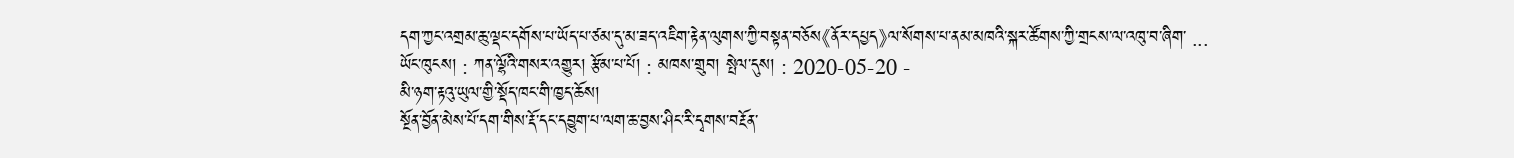དག་ཀྱང་འགྲམ་ཆུ་ལྡང་དགོས་པ་ཡོད་པ་ཙམ་དུ་མ་ཟད་འཇིག་རྟེན་ལུགས་ཀྱི་བསྟན་བཅོས《ནོར་དཔྱད》ལ་སོགས་པ་ནམ་མཁའི་སྐར་ཚོགས་ཀྱི་གྲངས་ལ་འཁུ་བ་ཞིག་ ...
ཡོང་ཁུངས། : ཀན་ལྷོའི་གསར་འགྱུར། རྩོམ་པ་པོ། : མཁས་གྲུབ། སྤེལ་དུས། : 2020-05-20 -
མི་ཉག་རྟའུ་ཡུལ་གྱི་སྡོད་ཁང་གི་ཁྱད་ཆོས།
སྔོན་བྱོན་མེས་པོ་དག་གིས་རྡོ་དང་དབྱུག་པ་ལག་ཆ་བྱས་ཤིང་རི་དྭགས་བརྔོན་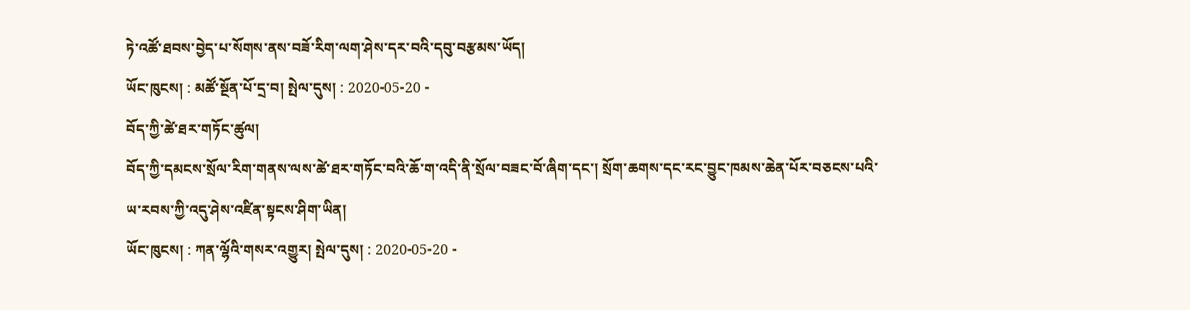ཏེ་འཚོ་ཐབས་བྱེད་པ་སོགས་ནས་བཟོ་རིག་ལག་ཤེས་དར་བའི་དབུ་བརྩམས་ཡོད།
ཡོང་ཁུངས། : མཚོ་སྔོན་པོ་དྲ་བ། སྤེལ་དུས། : 2020-05-20 -
བོད་ཀྱི་ཚེ་ཐར་གཏོང་ཚུལ།
བོད་ཀྱི་དམངས་སྲོལ་རིག་གནས་ལས་ཚེ་ཐར་གཏོང་བའི་ཆོ་ག་འདི་ནི་སྲོལ་བཟང་བོ་ཞིག་དང་། སྲོག་ཆགས་དང་རང་བྱུང་ཁམས་ཆེན་པོར་བཅངས་པའི་ཡ་རབས་ཀྱི་འདུ་ཤེས་འཛིན་སྟངས་ཤིག་ཡིན།
ཡོང་ཁུངས། : ཀན་ལྷོའི་གསར་འགྱུར། སྤེལ་དུས། : 2020-05-20 -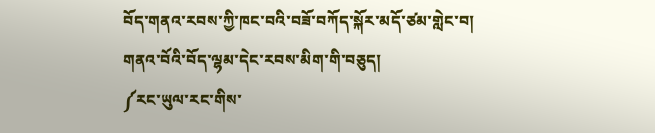བོད་གནའ་རབས་ཀྱི་ཁང་བའི་བཟོ་བཀོད་སྐོར་མདོ་ཙམ་གླེང་བ།
གནའ་བོའི་བོད་ལྷམ་དེང་རབས་མིག་གི་བཅུད།
༼རང་ཡུལ་རང་གིས་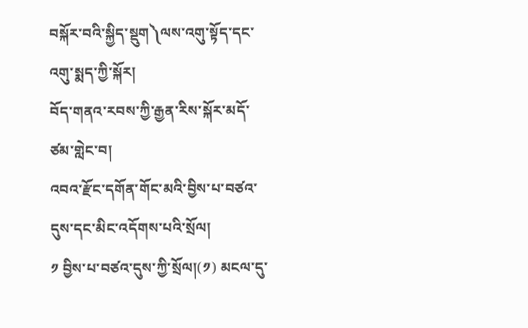བསྐོར་བའི་སྐྱིད་སྡུག༽ལས་འགུ་སྟོད་དང་འགུ་སྨད་ཀྱི་སྐོར།
བོད་གནའ་རབས་ཀྱི་རྒྱན་རིས་སྐོར་མདོ་ཙམ་གླེང་བ།
འབའ་རྫོང་དགོན་གོང་མའི་བྱིས་པ་བཙའ་དུས་དང་མིང་འདོགས་པའི་སྲོལ།
༡ བྱིས་པ་བཙའ་དུས་ཀྱི་སྲོལ།(༡) མངལ་དུ་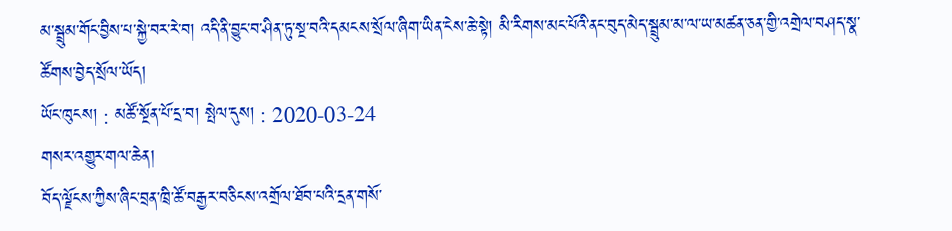མ་སྦྲུམ་གོང་བྱིས་པ་སྐྱེ་བར་རེ་བ། འདི་ནི་བྱུང་བ་ཤིན་ཏུ་སྔ་བའི་དམངས་སྲོལ་ཞིག་ཡིན་ངེས་ཆེ་སྟེ། མི་རིགས་མང་པོའི་ནང་བུད་མེད་སྦྲུམ་མ་ལ་ཡ་མཚན་ཅན་གྱི་འགྲེལ་བཤད་སྣ་ཚོགས་བྱེད་སྲོལ་ཡོད།
ཡོང་ཁུངས། : མཚོ་སྔོན་པོ་དྲ་བ། སྤེལ་དུས། : 2020-03-24
གསར་འགྱུར་གལ་ཆེན།
བོད་ལྗོངས་ཀྱིས་ཞིང་བྲན་ཁྲི་ཚོ་བརྒྱར་བཅིངས་འགྲོལ་ཐོབ་པའི་དྲན་གསོ་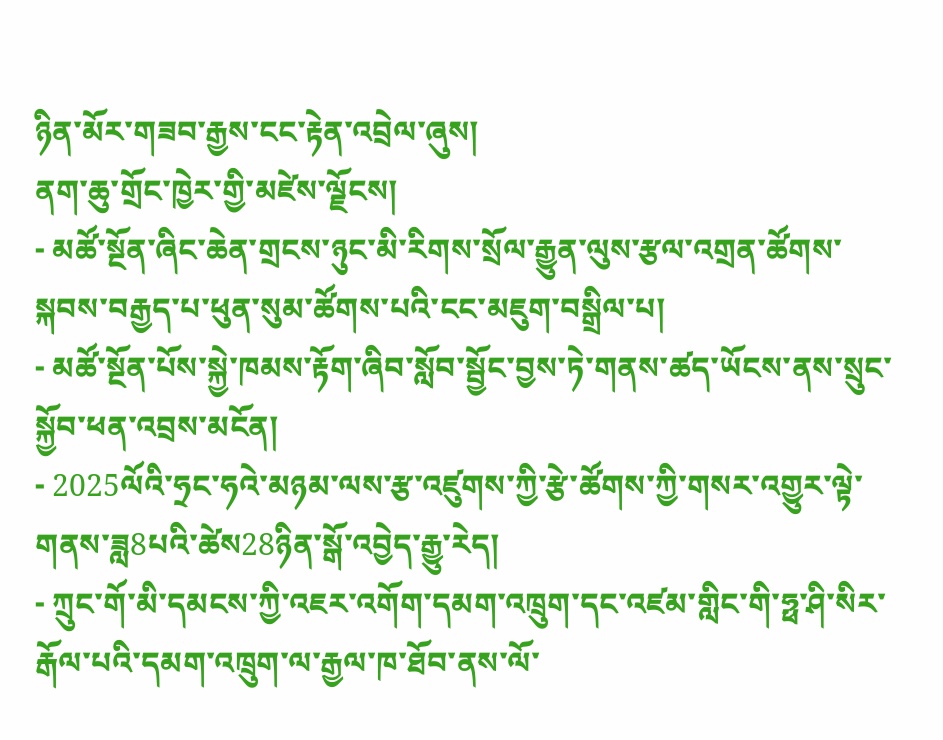ཉིན་མོར་གཟབ་རྒྱས་ངང་རྟེན་འབྲེལ་ཞུས།
ནག་ཆུ་གྲོང་ཁྱེར་གྱི་མཛེས་ལྗོངས།
- མཚོ་སྔོན་ཞིང་ཆེན་གྲངས་ཉུང་མི་རིགས་སྲོལ་རྒྱུན་ལུས་རྩལ་འགྲན་ཚོགས་སྐབས་བརྒྱད་པ་ཕུན་སུམ་ཚོགས་པའི་ངང་མཇུག་བསྒྲིལ་པ།
- མཚོ་སྔོན་པོས་སྐྱེ་ཁམས་རྟོག་ཞིབ་སློབ་སྦྱོང་བྱས་ཏེ་གནས་ཚད་ཡོངས་ནས་སྲུང་སྐྱོབ་ཕན་འབྲས་མངོན།
- 2025ལོའི་ཧྲང་ཧའེ་མཉམ་ལས་རྩ་འཛུགས་ཀྱི་རྩེ་ཚོགས་ཀྱི་གསར་འགྱུར་ལྟེ་གནས་ཟླ8པའི་ཚེས28ཉིན་སྒོ་འབྱེད་རྒྱུ་རེད།
- ཀྲུང་གོ་མི་དམངས་ཀྱི་འཇར་འགོག་དམག་འཁྲུག་དང་འཛམ་གླིང་གི་ཧྥ་ཤི་སིར་རྒོལ་པའི་དམག་འཁྲུག་ལ་རྒྱལ་ཁ་ཐོབ་ནས་ལོ་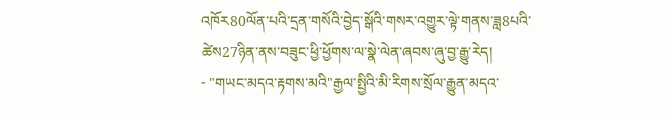འཁོར80ལོན་པའི་དྲན་གསོའི་བྱེད་སྒོའི་གསར་འགྱུར་ལྟེ་གནས་ཟླ8པའི་ཚེས27ཉིན་ནས་བཟུང་ཕྱི་ཕྱོགས་ལ་སྣེ་ལེན་ཞབས་ཞུ་བྱ་རྒྱུ་རེད།
- "གཡང་མདའ་རྟགས་མའི"རྒྱལ་སྤྱིའི་མི་རིགས་སྲོལ་རྒྱུན་མདའ་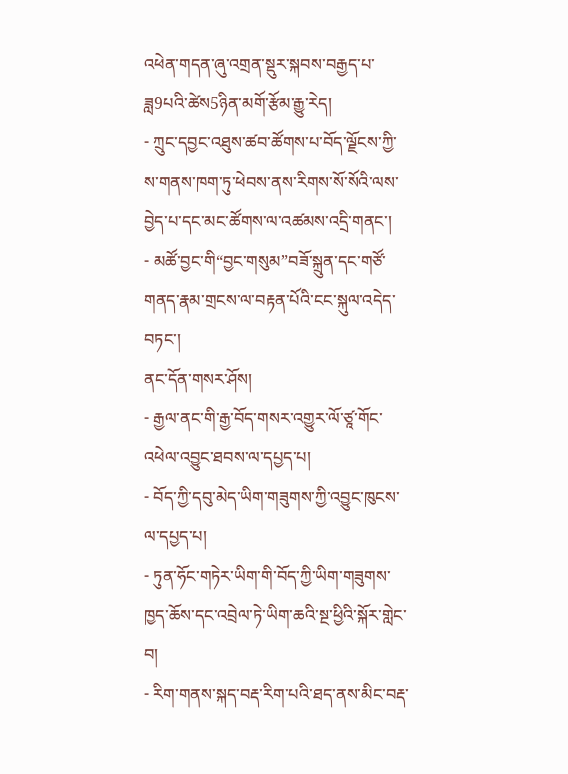འཕེན་གདན་ཞུ་འགྲན་སྡུར་སྐབས་བརྒྱད་པ་ཟླ9པའི་ཚེས5ཉིན་མགོ་རྩོམ་རྒྱུ་རེད།
- ཀྲུང་དབྱང་འཐུས་ཚབ་ཚོགས་པ་བོད་ལྗོངས་ཀྱི་ས་གནས་ཁག་ཏུ་ཕེབས་ནས་རིགས་སོ་སོའི་ལས་བྱེད་པ་དང་མང་ཚོགས་ལ་འཚམས་འདྲི་གནང་།
- མཚོ་བྱང་གི“བྱང་གསུམ”བཟོ་སྐྲུན་དང་གཙོ་གནད་རྣམ་གྲངས་ལ་བརྟན་པོའི་ངང་སྐུལ་འདེད་བཏང་།
ནང་དོན་གསར་ཤོས།
- རྒྱལ་ནང་གི་རྒྱ་བོད་གསར་འགྱུར་ལོ་ཙཱ་གོང་འཕེལ་འབྱུང་ཐབས་ལ་དཔྱད་པ།
- བོད་ཀྱི་དབུ་མེད་ཡིག་གཟུགས་ཀྱི་འབྱུང་ཁུངས་ལ་དཔྱད་པ།
- ཏུན་ཧོང་གཏེར་ཡིག་གི་བོད་ཀྱི་ཡིག་གཟུགས་ཁྱད་ཆོས་དང་འབྲེལ་ཏེ་ཡིག་ཆའི་སྔ་ཕྱིའི་སྐོར་གླེང་བ།
- རིག་གནས་སྐད་བརྡ་རིག་པའི་ཐད་ནས་མིང་བརྡ་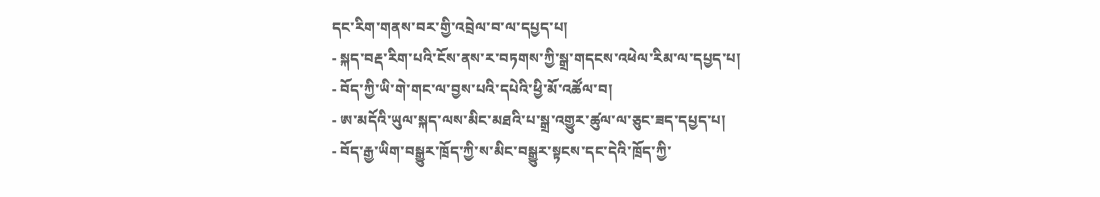དང་རིག་གནས་བར་གྱི་འབྲེལ་བ་ལ་དཔྱད་པ།
- སྐད་བརྡ་རིག་པའི་ངོས་ནས་ར་བཏགས་ཀྱི་སྒྲ་གདངས་འཕེལ་རིམ་ལ་དཔྱད་པ།
- བོད་ཀྱི་ཡི་གེ་གང་ལ་བྱས་པའི་དཔེའི་ཕྱི་མོ་འཚོལ་བ།
- ཨ་མདོའི་ཡུལ་སྐད་ལས་མིང་མཐའི་པ་སྒྲ་འགྱུར་ཚུལ་ལ་ཅུང་ཟད་དཔྱད་པ།
- བོད་རྒྱ་ཡིག་བསྒྱུར་ཁྲོད་ཀྱི་ས་མིང་བསྒྱུར་སྟངས་དང་དེའི་ཁྲོད་ཀྱི་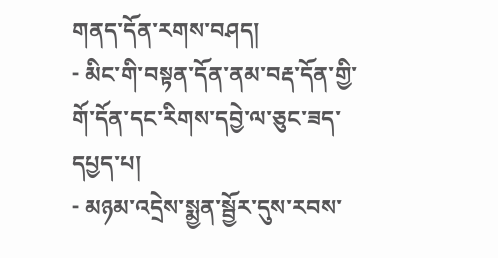གནད་དོན་རགས་བཤད།
- མིང་གི་བསྟན་དོན་ནམ་བརྡ་དོན་གྱི་གོ་དོན་དང་རིགས་དབྱེ་ལ་ཅུང་ཟད་དཔྱད་པ།
- མཉམ་འདྲེས་སྨྱན་སྦྱོར་དུས་རབས་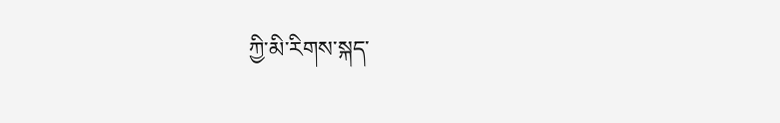ཀྱི་མི་རིགས་སྐད་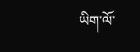ཡིག་ལོ་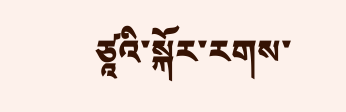ཙཱའི་སྐོར་རགས་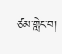ཙམ་གླེང་བ།